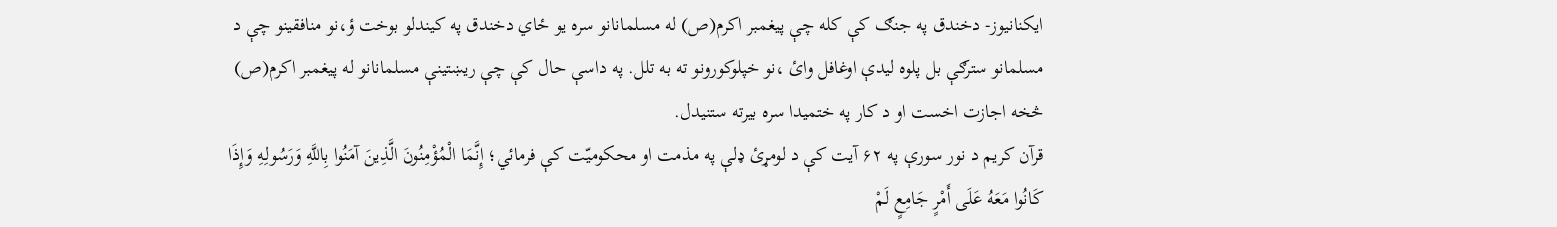ایکنانیوز- دخندق په جنګ کې کله چې پیغمبر اکرم(ص) له مسلمانانو سره یو ځاي دخندق په کیندلو بوخت ؤ،نو منافقینو چې د مسلمانو سترګې بل پلوه لیدې اوغافل وائ ،نو خپلوکورونو ته به تلل. په داسې حال کې چې ریښتینې مسلمانانو له پيغمبر اکرم(ص) څخه اجازت اخست او د کار په ختمیدا سره بیرته ستنیدل.
قرآن کریم د نور سورې په ۶۲ آیت کې د لومړئ ډلې په مذمت او محکومیّت کې فرمائي؛ إِنَّمَا الْمُؤْمِنُونَ الَّذِينَ آمَنُوا بِاللَّهِ وَرَسُولِهِ وَإِذَا كَانُوا مَعَهُ عَلَى أَمْرٍ جَامِعٍ لَمْ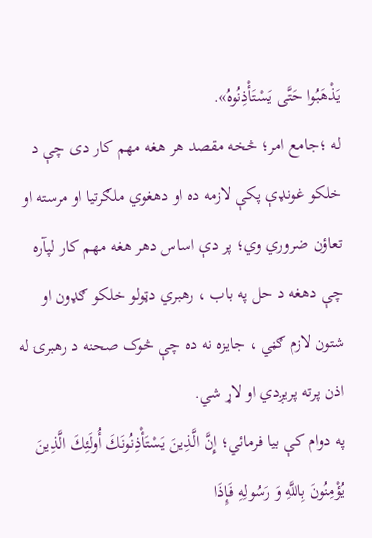يَذْهَبُوا حَتَّى يَسْتَأْذِنُوهُ».
له ؛جامع امر؛ څخه مقصد هر هغه مهم کار دی چې د خلکو غونډې پکې لازمه ده او دهغوي ملګرتیا او مرسته او تعاؤن ضروري وي؛ پر دې اساس دهر هغه مهم کار لپآره چې دهغه د حل په باب ، رهبري دټولو خلکو ګډون او شتون لازم ګڼي ، جایزه نه ده چې څوک صحنه د رهبرۍ له اذن پرته پریږدي او لاړ شي.
په دوام کې بیا فرمائي؛ إِنَّ الَّذِينَ يَسْتَأْذِنُونَكَ أُولَئِكَ الَّذِينَ يُؤْمِنُونَ بِاللَّهِ وَ رَسُولِهِ فَإِذَا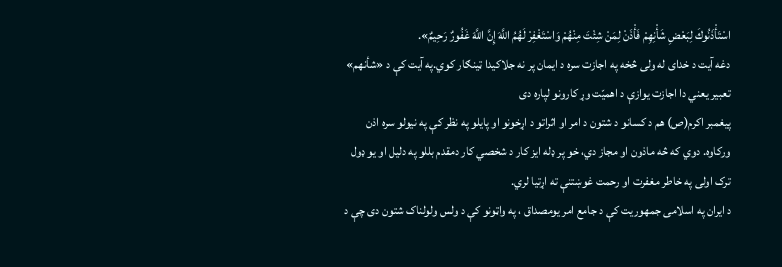اسْتَأْذَنُوكَ لِبَعْضِ شَأْنِهِمْ فَأْذَنْ لِمَنْ شِئْتَ مِنْهُمْ وَاسْتَغْفِرْ لَهُمُ اللَّهَ إِنَّ اللَّهَ غَفُورٌ رَحِيمٌ».
دغه آیت د خدای له ولی څخه په اجازت سره د ایمان پر نه جلاکیدا ټينګار کوي.په آیت کې د «شأنهم» تعبیر یعني دا اجازت یوازې د اهمیّت وړ کارونو لپاره دی
پیغمبر اکرم(ص) هم د کسانو د شتون د امر او اثراتو د اړخونو او پایلو په نظر کې په نیولو سره اذن ورکاوه. دوي که څه ماذون او مجاز دي، خو پر ډله ایز کار د شخصي کار دمقدم بللو په دلیل او یو ډول ترک اولی په خاطر مغفرت او رحمت غوښتنې ته اړتیا لري.
د ایران په اسلامی جمهوریت کې د جامع امر یومصداق ، په واټونو کې د ولس ولولناک شتون دی چې د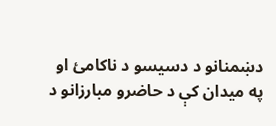دښمنانو د دسیسو د ناکامئ او په میدان کې د حاضرو مبارزانو د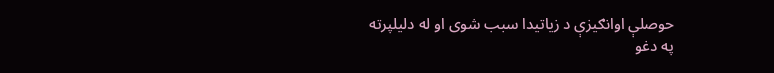حوصلې اوانګیزې د زیاتیدا سبب شوی او له دلیلپرته په دغو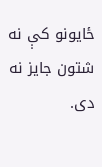ځایونو کې نه شتون جایز نه دی.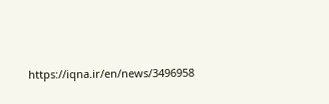https://iqna.ir/en/news/3496958